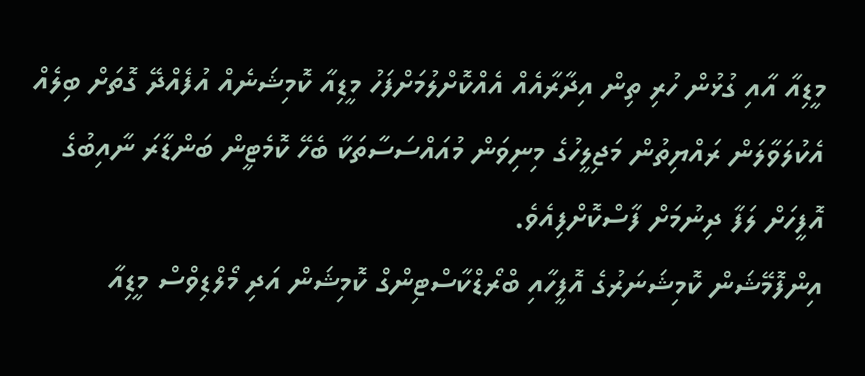މީޑިއާ އާއި ގުޅުން ހުރި ތިން އިދާރާއެއް އެއްކޮށްލުމަށްފަހު މީޑިއާ ކޮމިޝަނެއް އުފެއްދޭ ގޮތަށް ބިލެއް އެކުލަވާލަން ރައްޔިތުން މަޖިލީހުގެ މިނިވަން މުއައްސަސާތަކާ ބެހޭ ކޮމެޓީން ބަންޑާރަ ނާއިބުގެ އޮފީހަށް ލަފާ ދިނުމަށް ފާސްކޮށްފިއެވެ.
އިންފޮމޭޝަން ކޮމިޝަނަރުގެ އޮފީހާއި ބްރޯޑްކާސްޓިންގް ކޮމިޝަން އަދި މޯލްޑިވްސް މީޑިއާ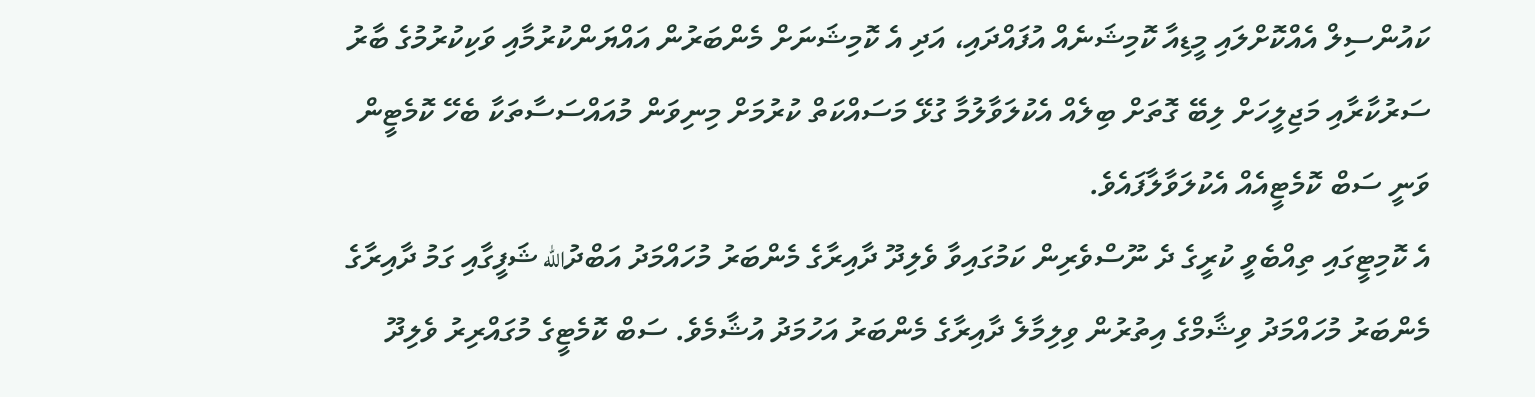ކައުންސިލް އެއްކޮށްލައި މީޑިއާ ކޮމިޝަނެއް އުފައްދައި، އަދި އެ ކޮމިޝަނަށް މެންބަރުން އައްޔަންކުރުމާއި ވަކިކުރުމުގެ ބާރު ސަރުކާރާއި މަޖިލީހަށް ލިބޭ ގޮތަށް ބިލެއް އެކުލަވާލުމާ ގުޅޭ މަސައްކަތް ކުރުމަށް މިނިވަން މުއައްސަސާތަކާ ބެހޭ ކޮމެޓީން ވަނީ ސަބް ކޮމެޓީއެއް އެކުލަވާލާފައެވެ.
އެ ކޮމިޓީގައި ތިއްބެވީ ކުރީގެ ދެ ނޫސްވެރިން ކަމުގައިވާ ވެލިދޫ ދާއިރާގެ މެންބަރު މުހައްމަދު އަބްދުالله ޝަފީގާއި ގަމު ދާއިރާގެ މެންބަރު މުހައްމަދު ވިޝާމްގެ އިތުރުން ވިލިމާލެ ދާއިރާގެ މެންބަރު އަހުމަދު އުޝާމެވެ. ސަބް ކޮމެޓީގެ މުގައްރިރު ވެލިދޫ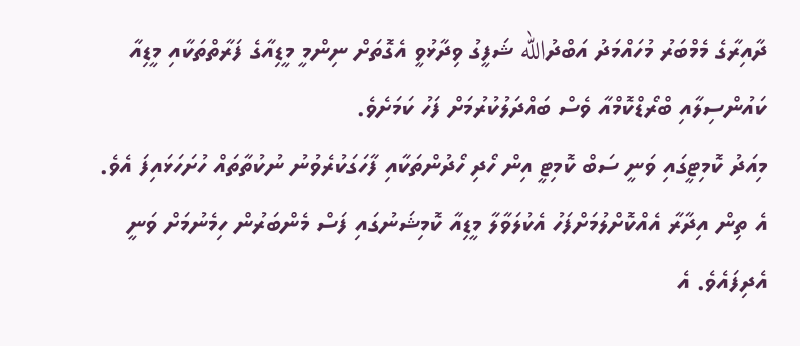ދާއިރާގެ މެމްބަރު މުހައްމަދު އަބްދުالله ޝަފީގު ވިދާޅުވީ އެގޮތަށް ނިންމީ މީޑިއާގެ ފަރާތްތަކާއި މީޑިއާ ކައުންސިލާއި ބްރޯޑްކޮމްއާ ވެސް ބައްދަލުކުރުމަށް ފަހު ކަމަށެވެ.
މިއަދު ކޮމިޓީގައި ވަނީ ސަބް ކޮމިޓީ އިން ހޯދި ހޯދުންތަކާއި ފާހަގަކުރެވުނު ނުކުތާތައް ހުށަހަޅައިފަ އެވެ. އެ ތިން އިދާރާ އެއްކޮށްލުމަށްފަހު އެކުލަވާލާ މީޑިއާ ކޮމިޝަނުގައި ފަސް މެންބަރުން ހިމެނުމަށް ވަނީ އެދިފައެވެ. އެ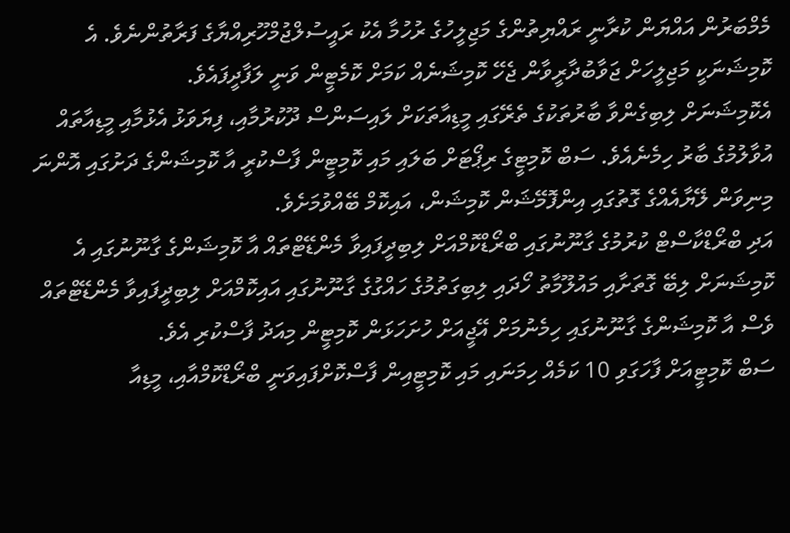މެމްބަރުން އައްޔަން ކުރާނީ ރައްޔިތުންގެ މަޖިލީހުގެ ރުހުމާ އެކު ރައީސުލްޖުމްހޫރިއްޔާގެ ފަރާތުންނެވެ. އެ ކޮމިޝަނަކީ މަޖިލީހަށް ޖަވާބުދާރީވާން ޖެހޭ ކޮމިޝަނެއް ކަމަށް ކޮމެޓީން ވަނީ ލަފާދީފައެވެ.
އެކޮމިޝަނަށް ލިބިގެންވާ ބާރުތަކުގެ ތެރޭގައި މީޑިއާތަކަށް ލައިސަންސް ދޫކުރުމާއި، ފިޔަވަޅު އެޅުމާއި މީޑިއާތައް އުވާލުމުގެ ބާރު ހިމެނެއެވެ. ސަބް ކޮމިޓީގެ ރިޕޯޓަށް ބަލައި މައި ކޮމިޓީން ފާސްކުރީ އާ ކޮމިޝަންގެ ދަށުގައި އޮންނަ މިނިވަން ލޭޔާއެއްގެ ގޮތުގައި އިންފޮމޭޝަން ކޮމިޝަން، އައިކޮމް ބޭއްވުމަށެވެ.
އަދި ބްރޯޑްކާސްޓް ކުރުމުގެ ގާނޫނުގައި ބްރޯޑްކޮމްއަށް ލިބިދީފައިވާ މެންޑޭޓްތައް އާ ކޮމިޝަންގެ ގާނޫނުގައި އެ ކޮމިޝަނަށް ލިބޭ ގޮތަށާއި މައުލޫމާތު ހޯދައި ލިބިގަތުމުގެ ހައްގުގެ ގާނޫނުގައި އައިކޮމްއަށް ލިބިދީފައިވާ މެންޑޭޓްތައް ވެސް އާ ކޮމިޝަންގެ ގާނޫނުގައި ހިމެނުމަށް އޭޖީއަށް ހުށަހަޅަން ކޮމިޓީން މިއަދު ފާސްކުރި އެވެ.
ސަބް ކޮމިޓީއަށް ފާހަގަވި 10 ކަމެއް ހިމަނައި މައި ކޮމިޓީއިން ފާސްކޮށްފައިވަނީ ބްރޯޑްކޮމްއާއި، މީޑިއާ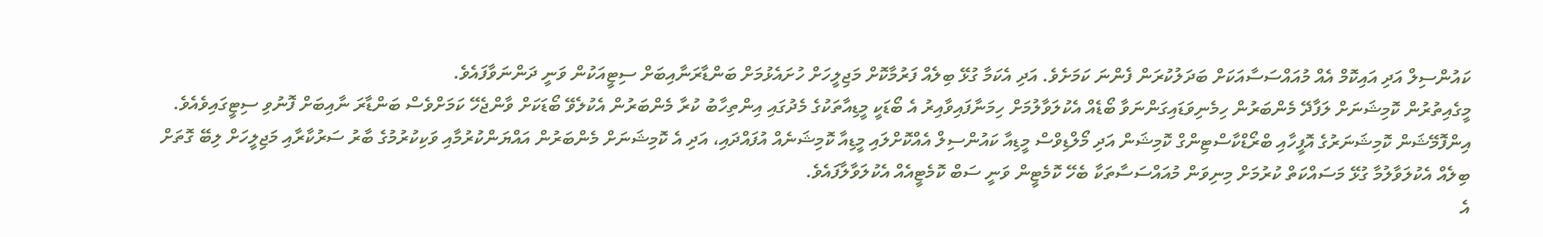ކައުންސިލް އަދި އައިކޮމް އެއް މުއައްސަސާއަކަށް ބަދަލުކުރަން ފެންނަ ކަމަށެވެ. އަދި އެކަމާ ގުޅޭ ބިލެއް ފަރުމާކޮށް މަޖިލީހަށް ހުށައެޅުމަށް ބަންޑާރަނާއިބަށް ސިޓީއަކުން ވަނީ ދަންނަވާފައެވެ.
މީގެއިތުރުން ކޮމިޝަނަށް ލަފާދޭ މެންބަރުން ހިމެނިވަޑައިގަންނަވާ ބޯޑެއް އެކުލަވާލުމަށް ހިމަނާފައިވާއިރު އެ ބޯޑަކީ މީޑިއާތަކުގެ މެދުގައި އިންތިހާބު ކުރާ މެންބަރުން އެކުލެވޭ ބޯޑަކަށް ވާންޖެހޭ ކަމަށްވެސް ބަންޑާރަ ނާއިބަށް ފޮނުވި ސިޓީގައިވެއެވެ.
އިންފޮމޭޝަން ކޮމިޝަނަރުގެ އޮފީހާއި ބްރޯޑްކާސްޓިންގް ކޮމިޝަން އަދި މޯލްޑިވްސް މީޑިއާ ކައުންސިލް އެއްކޮށްލައި މީޑިއާ ކޮމިޝަނެއް އުފައްދައި، އަދި އެ ކޮމިޝަނަށް މެންބަރުން އައްޔަންކުރުމާއި ވަކިކުރުމުގެ ބާރު ސަރުކާރާއި މަޖިލީހަށް ލިބޭ ގޮތަށް ބިލެއް އެކުލަވާލުމާ ގުޅޭ މަސައްކަތް ކުރުމަށް މިނިވަން މުއައްސަސާތަކާ ބެހޭ ކޮމެޓީން ވަނީ ސަބް ކޮމެޓީއެއް އެކުލަވާލާފައެވެ.
އެ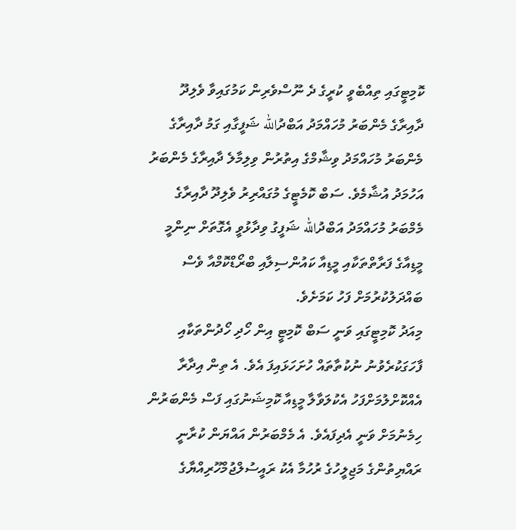ކޮމިޓީގައި ތިއްބެވީ ކުރީގެ ދެ ނޫސްވެރިން ކަމުގައިވާ ވެލިދޫ ދާއިރާގެ މެންބަރު މުހައްމަދު އަބްދުالله ޝަފީގާއި ގަމު ދާއިރާގެ މެންބަރު މުހައްމަދު ވިޝާމްގެ އިތުރުން ވިލިމާލެ ދާއިރާގެ މެންބަރު އަހުމަދު އުޝާމެވެ. ސަބް ކޮމެޓީގެ މުގައްރިރު ވެލިދޫ ދާއިރާގެ މެމްބަރު މުހައްމަދު އަބްދުالله ޝަފީގު ވިދާޅުވީ އެގޮތަށް ނިންމީ މީޑިއާގެ ފަރާތްތަކާއި މީޑިއާ ކައުންސިލާއި ބްރޯޑްކޮމްއާ ވެސް ބައްދަލުކުރުމަށް ފަހު ކަމަށެވެ.
މިއަދު ކޮމިޓީގައި ވަނީ ސަބް ކޮމިޓީ އިން ހޯދި ހޯދުންތަކާއި ފާހަގަކުރެވުނު ނުކުތާތައް ހުށަހަޅައިފަ އެވެ. އެ ތިން އިދާރާ އެއްކޮށްލުމަށްފަހު އެކުލަވާލާ މީޑިއާ ކޮމިޝަނުގައި ފަސް މެންބަރުން ހިމެނުމަށް ވަނީ އެދިފައެވެ. އެ މެމްބަރުން އައްޔަން ކުރާނީ ރައްޔިތުންގެ މަޖިލީހުގެ ރުހުމާ އެކު ރައީސުލްޖުމްހޫރިއްޔާގެ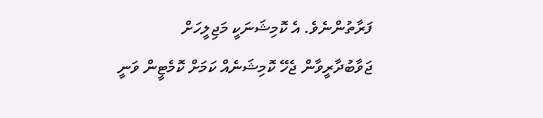ފަރާތުންނެވެ. އެ ކޮމިޝަނަކީ މަޖިލީހަށް ޖަވާބުދާރީވާން ޖެހޭ ކޮމިޝަނެއް ކަމަށް ކޮމެޓީން ވަނީ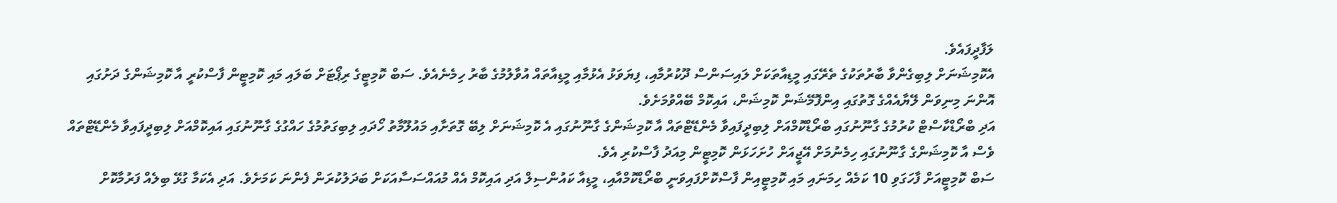ލަފާދީފައެވެ.
އެކޮމިޝަނަށް ލިބިގެންވާ ބާރުތަކުގެ ތެރޭގައި މީޑިއާތަކަށް ލައިސަންސް ދޫކުރުމާއި، ފިޔަވަޅު އެޅުމާއި މީޑިއާތައް އުވާލުމުގެ ބާރު ހިމެނެއެވެ. ސަބް ކޮމިޓީގެ ރިޕޯޓަށް ބަލައި މައި ކޮމިޓީން ފާސްކުރީ އާ ކޮމިޝަންގެ ދަށުގައި އޮންނަ މިނިވަން ލޭޔާއެއްގެ ގޮތުގައި އިންފޮމޭޝަން ކޮމިޝަން، އައިކޮމް ބޭއްވުމަށެވެ.
އަދި ބްރޯޑްކާސްޓް ކުރުމުގެ ގާނޫނުގައި ބްރޯޑްކޮމްއަށް ލިބިދީފައިވާ މެންޑޭޓްތައް އާ ކޮމިޝަންގެ ގާނޫނުގައި އެ ކޮމިޝަނަށް ލިބޭ ގޮތަށާއި މައުލޫމާތު ހޯދައި ލިބިގަތުމުގެ ހައްގުގެ ގާނޫނުގައި އައިކޮމްއަށް ލިބިދީފައިވާ މެންޑޭޓްތައް ވެސް އާ ކޮމިޝަންގެ ގާނޫނުގައި ހިމެނުމަށް އޭޖީއަށް ހުށަހަޅަން ކޮމިޓީން މިއަދު ފާސްކުރި އެވެ.
ސަބް ކޮމިޓީއަށް ފާހަގަވި 10 ކަމެއް ހިމަނައި މައި ކޮމިޓީއިން ފާސްކޮށްފައިވަނީ ބްރޯޑްކޮމްއާއި، މީޑިއާ ކައުންސިލް އަދި އައިކޮމް އެއް މުއައްސަސާއަކަށް ބަދަލުކުރަން ފެންނަ ކަމަށެވެ. އަދި އެކަމާ ގުޅޭ ބިލެއް ފަރުމާކޮށް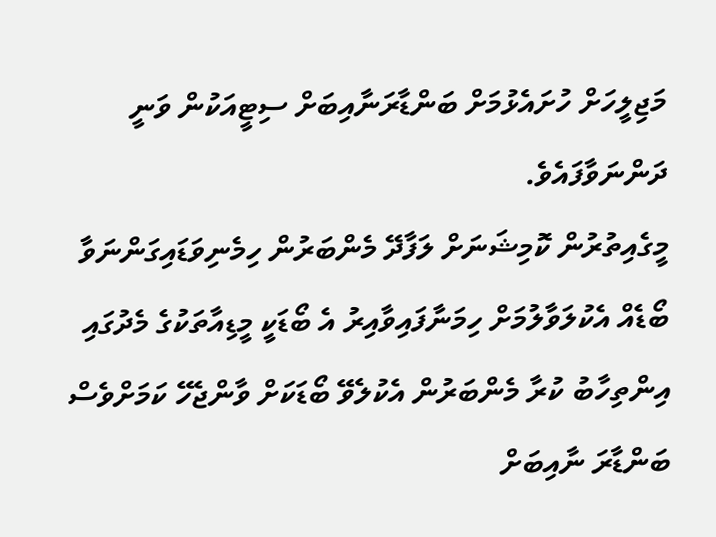މަޖިލީހަށް ހުށައެޅުމަށް ބަންޑާރަނާއިބަށް ސިޓީއަކުން ވަނީ ދަންނަވާފައެވެ.
މީގެއިތުރުން ކޮމިޝަނަށް ލަފާދޭ މެންބަރުން ހިމެނިވަޑައިގަންނަވާ ބޯޑެއް އެކުލަވާލުމަށް ހިމަނާފައިވާއިރު އެ ބޯޑަކީ މީޑިއާތަކުގެ މެދުގައި އިންތިހާބު ކުރާ މެންބަރުން އެކުލެވޭ ބޯޑަކަށް ވާންޖެހޭ ކަމަށްވެސް ބަންޑާރަ ނާއިބަށް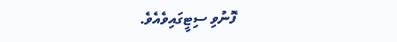ފޮނުވި ސިޓީގައިވެއެވެ.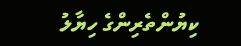ކިޔުންތެރިންގެ ހިޔާލު